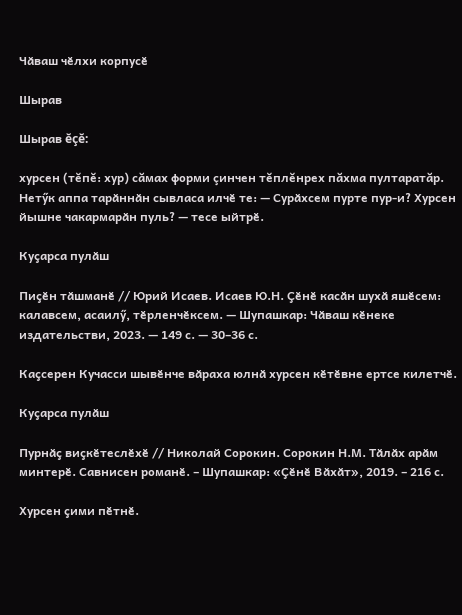Чӑваш чӗлхи корпусӗ

Шырав

Шырав ĕçĕ:

хурсен (тĕпĕ: хур) сăмах форми çинчен тĕплĕнрех пăхма пултаратăр.
Нетӳк аппа тарӑннӑн сывласа илчӗ те: — Сурӑхсем пурте пур-и? Хурсен йышне чакармарӑн пуль? — тесе ыйтрӗ.

Куҫарса пулӑш

Пиҫӗн тӑшманӗ // Юрий Исаев. Исаев Ю.Н. Ҫӗнӗ касӑн шухӑ яшӗсем: калавсем, асаилӳ, тӗрленчӗксем. — Шупашкар: Чӑваш кӗнеке издательстви, 2023. — 149 с. — 30–36 с.

Каҫсерен Кучасси шывӗнче вӑраха юлнӑ хурсен кӗтӗвне ертсе килетчӗ.

Куҫарса пулӑш

Пурнӑҫ виҫкӗтеслӗхӗ // Николай Сорокин. Сорокин Н.М. Тӑлӑх арӑм минтерӗ. Савнисен романӗ. – Шупашкар: «Ҫӗнӗ Вӑхӑт», 2019. – 216 с.

Хурсен ҫими пӗтнӗ.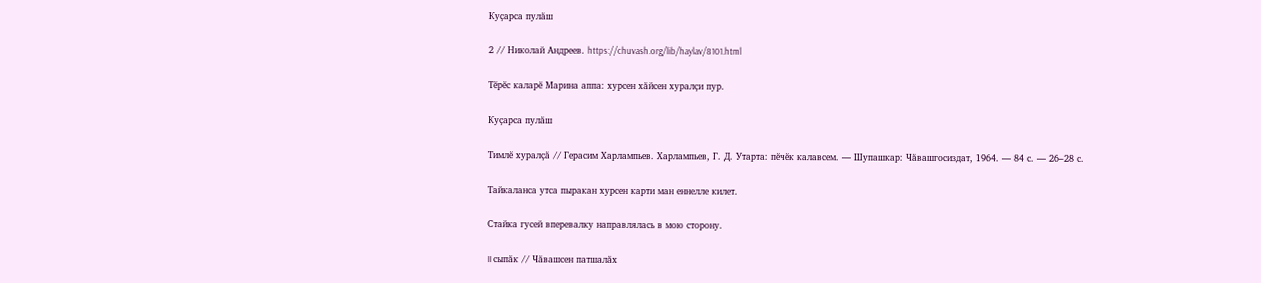Куҫарса пулӑш

2 // Николай Андреев. https://chuvash.org/lib/haylav/8101.html

Тӗрӗс каларӗ Марина аппа: хурсен хӑйсен хуралҫи пур.

Куҫарса пулӑш

Тимлӗ хуралҫӑ // Герасим Харлампьев. Харлампьев, Г. Д. Утарта: пӗчӗк калавсем. — Шупашкар: Чӑвашгосиздат, 1964. — 84 с. — 26–28 с.

Тайкаланса утса пыракан хурсен карти ман еннелле килет.

Стайка гусей вперевалку направлялась в мою сторону.

II сыпӑк // Чӑвашсен патшалӑх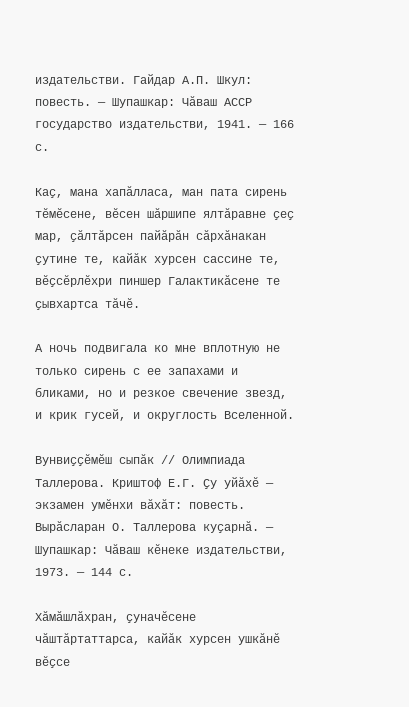издательстви. Гайдар А.П. Шкул: повесть. — Шупашкар: Чӑваш АССР государство издательстви, 1941. — 166 с.

Каҫ, мана хапӑлласа, ман пата сирень тӗмӗсене, вӗсен шӑршипе ялтӑравне ҫеҫ мар, ҫӑлтӑрсен пайӑрӑн сӑрхӑнакан ҫутине те, кайӑк хурсен сассине те, вӗҫсӗрлӗхри пиншер Галактикӑсене те ҫывхартса тӑчӗ.

А ночь подвигала ко мне вплотную не только сирень с ее запахами и бликами, но и резкое свечение звезд, и крик гусей, и округлость Вселенной.

Вунвиҫҫӗмӗш сыпӑк // Олимпиада Таллерова. Криштоф Е.Г. Ҫу уйӑхӗ — экзамен умӗнхи вӑхӑт: повесть. Вырӑсларан О. Таллерова куҫарнӑ. — Шупашкар: Чӑваш кӗнеке издательстви, 1973. — 144 с.

Хӑмӑшлӑхран, ҫуначӗсене чӑштӑртаттарса, кайӑк хурсен ушкӑнӗ вӗҫсе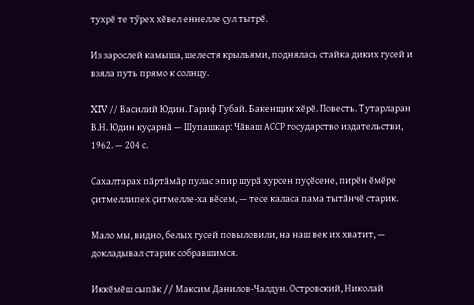тухрӗ те тӳрех хӗвел еннелле ҫул тытрӗ.

Из зарослей камыша, шелестя крыльями, поднялась стайка диких гусей и взяла путь прямо к солнцу.

XIV // Василий Юдин. Гариф Губай. Бакенщик хӗрӗ. Повесть. Тутарларан В.Н. Юдин куҫарнӑ — Шупашкар: Чӑваш АССР государство издательстви, 1962. — 204 с.

Сахалтарах пӑртӑмӑр пулас эпир шурӑ хурсен пуҫӗсене, пирӗн ӗмӗре ҫитмеллипех ҫитмелле-ха вӗсем, — тесе каласа пама тытӑнчӗ старик.

Мало мы, видно, белых гусей повыловили, на наш век их хватит, — докладывал старик собравшимся.

Иккӗмӗш сыпӑк // Максим Данилов-Чалдун. Островский, Николай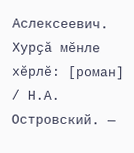Аслексеевич. Хурҫӑ мӗнле хӗрлӗ: [роман] / Н.А. Островский. —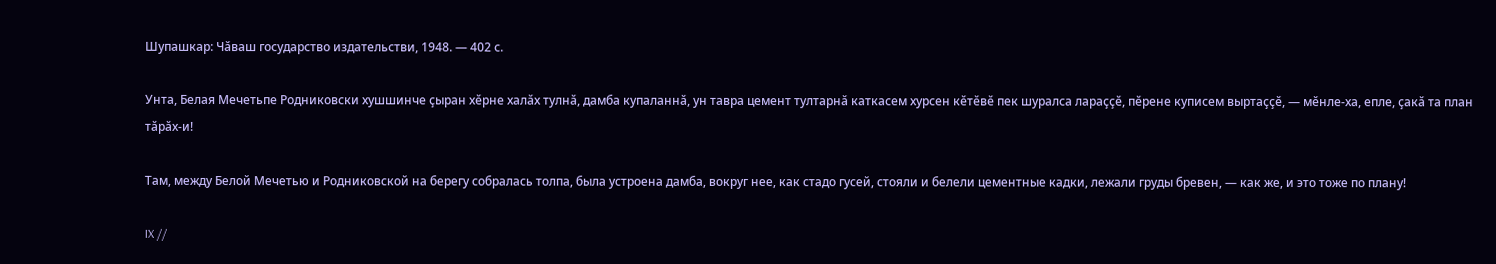Шупашкар: Чӑваш государство издательстви, 1948. — 402 с.

Унта, Белая Мечетьпе Родниковски хушшинче ҫыран хӗрне халӑх тулнӑ, дамба купаланнӑ, ун тавра цемент тултарнӑ каткасем хурсен кӗтӗвӗ пек шуралса лараҫҫӗ, пӗрене куписем выртаҫҫӗ, — мӗнле-ха, епле, ҫакӑ та план тӑрӑх-и!

Там, между Белой Мечетью и Родниковской на берегу собралась толпа, была устроена дамба, вокруг нее, как стадо гусей, стояли и белели цементные кадки, лежали груды бревен, — как же, и это тоже по плану!

IX //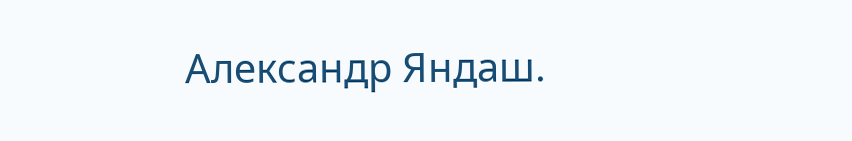Александр Яндаш.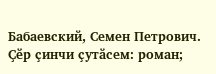Бабаевский, Семен Петрович. Ҫӗр ҫинчи ҫутӑсем: роман;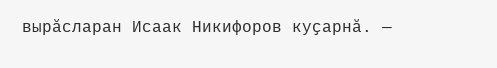вырӑсларан Исаак Никифоров куҫарнӑ. —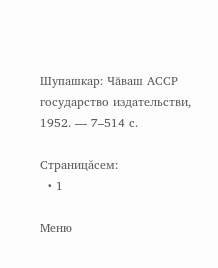Шупашкар: Чӑваш АССР государство издательстви, 1952. — 7–514 с.

Страницăсем:
  • 1

Меню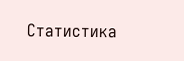Статистика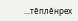...тĕплӗнрех